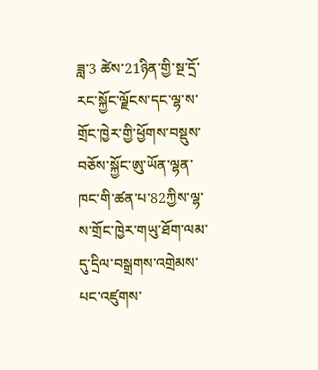ཟླ་3 ཚེས་21ཉིན་གྱི་སྔ་དྲོ་རང་སྐྱོང་ལྗོངས་དང་ལྷ་ས་གྲོང་ཁྱེར་གྱི་ཕྱོགས་བསྡུས་བཅོས་སྐྱོང་ཨུ་ཡོན་ལྷན་ཁང་གི་ཚན་པ་82ཀྱིས་ལྷ་ས་གྲོང་ཁྱེར་གཡུ་ཐོག་ལམ་དུ་དྲིལ་བསྒྲགས་འགྲེམས་པང་འཛུགས་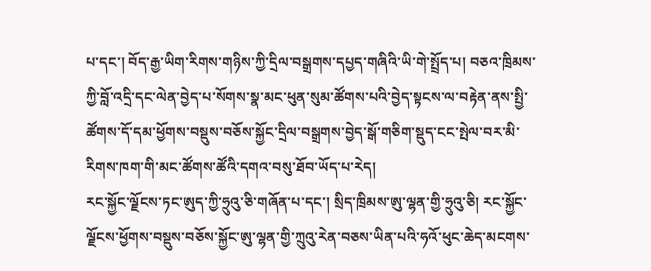པ་དང་། བོད་རྒྱ་ཡིག་རིགས་གཉིས་ཀྱི་དྲིལ་བསྒྲགས་དཔྱད་གཞིའི་ཡི་གེ་སྤྲོད་པ། བཅའ་ཁྲིམས་ཀྱི་བློ་འདྲི་དང་ལེན་བྱེད་པ་སོགས་སྣ་མང་ཕུན་སུམ་ཚོགས་པའི་བྱེད་སྟངས་ལ་བརྟེན་ནས་སྤྱི་ཚོགས་དོ་དམ་ཕྱོགས་བསྡུས་བཅོས་སྐྱོང་དྲིལ་བསྒྲགས་བྱེད་སྒོ་གཅིག་སྡུད་ངང་སྤེལ་བར་མི་རིགས་ཁག་གི་མང་ཚོགས་ཚོའི་དགའ་བསུ་ཐོབ་ཡོད་པ་རེད།
རང་སྐྱོང་ལྗོངས་ཏང་ཨུད་ཀྱི་ཧྲུའུ་ཅི་གཞོན་པ་དང་། སྲིད་ཁྲིམས་ཨུ་ལྷན་གྱི་ཧྲུའུ་ཅི། རང་སྐྱོང་ལྗོངས་ཕྱོགས་བསྡུས་བཅོས་སྐྱོང་ཨུ་ལྷན་གྱི་ཀྲུའུ་རེན་བཅས་ཡིན་པའི་ཧའོ་ཕུང་ཆེད་མངགས་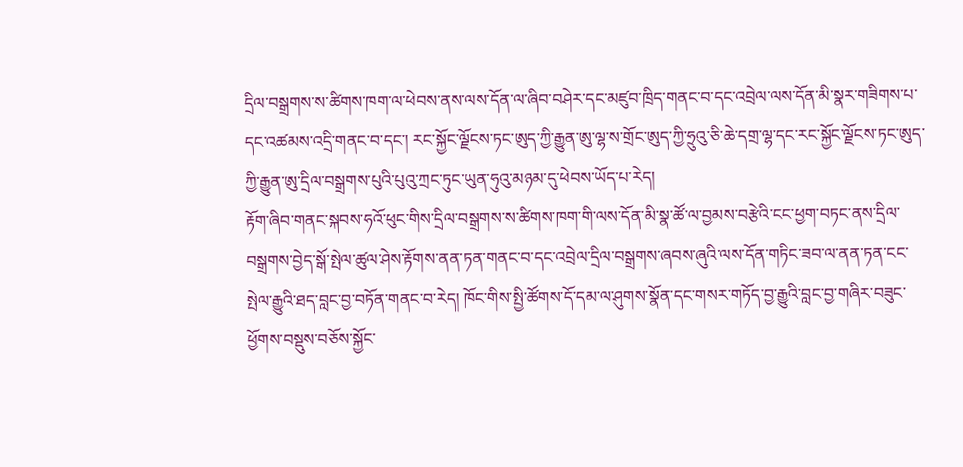དྲིལ་བསྒྲགས་ས་ཚིགས་ཁག་ལ་ཕེབས་ནས་ལས་དོན་ལ་ཞིབ་བཤེར་དང་མཛུབ་ཁྲིད་གནང་བ་དང་འབྲེལ་ལས་དོན་མི་སྣར་གཟིགས་པ་དང་འཚམས་འདྲི་གནང་བ་དང་། རང་སྐྱོང་ལྗོངས་ཏང་ཨུད་ཀྱི་རྒྱུན་ཨུ་ལྷ་ས་གྲོང་ཨུད་ཀྱི་ཧྲུའུ་ཅི་ཆེ་དགྲ་ལྷ་དང་རང་སྐྱོང་ལྗོངས་ཏང་ཨུད་ཀྱི་རྒྱུན་ཨུ་དྲིལ་བསྒྲགས་པུའི་པུའུ་ཀྲང་ཏུང་ཡུན་ཧུའུ་མཉམ་དུ་ཕེབས་ཡོད་པ་རེད།
རྟོག་ཞིབ་གནང་སྐབས་ཧའོ་ཕུང་གིས་དྲིལ་བསྒྲགས་ས་ཚིགས་ཁག་གི་ལས་དོན་མི་སྣ་ཚོ་ལ་བྱམས་བརྩེའི་ངང་ཕྱག་བཏང་ནས་དྲིལ་བསྒྲགས་བྱེད་སྒོ་སྤེལ་ཚུལ་ཤེས་རྟོགས་ནན་ཏན་གནང་བ་དང་འབྲེལ་དྲིལ་བསྒྲགས་ཞབས་ཞུའི་ལས་དོན་གཏིང་ཟབ་ལ་ནན་ཏན་ངང་སྤེལ་རྒྱུའི་ཐད་བླང་བྱ་བཏོན་གནང་བ་རེད། ཁོང་གིས་སྤྱི་ཚོགས་དོ་དམ་ལ་ཤུགས་སྣོན་དང་གསར་གཏོད་བྱ་རྒྱུའི་བླང་བྱ་གཞིར་བཟུང་ཕྱོགས་བསྡུས་བཅོས་སྐྱོང་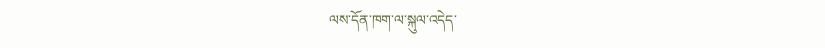ལས་དོན་ཁག་ལ་སྐུལ་འདེད་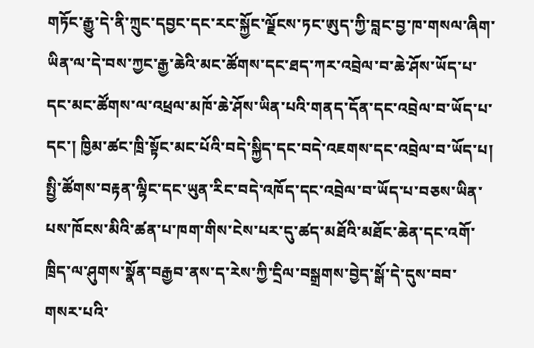གཏོང་རྒྱུ་དེ་ནི་ཀྲུང་དབྱང་དང་རང་སྐྱོང་ལྗོངས་ཏང་ཨུད་ཀྱི་བླང་བྱ་ཁ་གསལ་ཞིག་ཡིན་ལ་དེ་བས་ཀྱང་རྒྱ་ཆེའི་མང་ཚོགས་དང་ཐད་ཀར་འབྲེལ་བ་ཆེ་ཤོས་ཡོད་པ་དང་མང་ཚོགས་ལ་འཕྲལ་མཁོ་ཆེ་ཤོས་ཡིན་པའི་གནད་དོན་དང་འབྲེལ་བ་ཡོད་པ་དང་། ཁྱིམ་ཚང་ཁྲི་སྟོང་མང་པོའི་བདེ་སྐྱིད་དང་བདེ་འཇགས་དང་འབྲེལ་བ་ཡོད་པ། སྤྱི་ཚོགས་བརྟན་ལྷིང་དང་ཡུན་རིང་བདེ་འཁོད་དང་འབྲེལ་བ་ཡོད་པ་བཅས་ཡིན་པས་ཁོངས་མིའི་ཚན་པ་ཁག་གིས་ངེས་པར་དུ་ཚད་མཐོའི་མཐོང་ཆེན་དང་འགོ་ཁྲིད་ལ་ཤུགས་སྣོན་བརྒྱབ་ནས་ད་རེས་ཀྱི་དྲིལ་བསྒྲགས་བྱེད་སྒོ་དེ་དུས་བབ་གསར་པའི་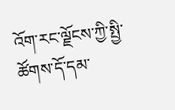འོག་རང་ལྗོངས་ཀྱི་སྤྱི་ཚོགས་དོ་དམ་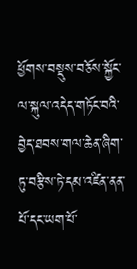ཕྱོགས་བསྡུས་བཅོས་སྐྱོང་ལ་སྐུལ་འདེད་གཏོང་བའི་བྱེད་ཐབས་གལ་ཆེན་ཞིག་ཏུ་བརྩིས་ཏེ་དམ་འཛིན་ནན་པོ་དང་ཡག་པོ་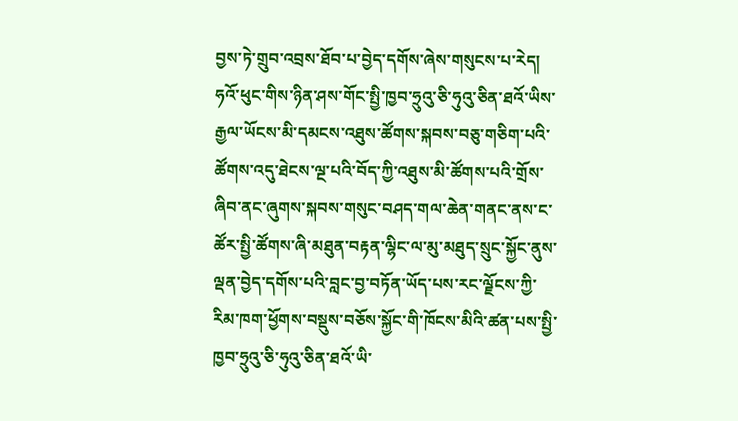བྱས་ཏེ་གྲུབ་འབྲས་ཐོབ་པ་བྱེད་དགོས་ཞེས་གསུངས་པ་རེད།
ཧའོ་ཕུང་གིས་ཉིན་ཤས་གོང་སྤྱི་ཁྱབ་ཧྲུའུ་ཅི་ཧུའུ་ཅིན་ཐའོ་ཡིས་རྒྱལ་ཡོངས་མི་དམངས་འཐུས་ཚོགས་སྐབས་བཅུ་གཅིག་པའི་ཚོགས་འདུ་ཐེངས་ལྔ་པའི་བོད་ཀྱི་འཐུས་མི་ཚོགས་པའི་གྲོས་ཞིབ་ནང་ཞུགས་སྐབས་གསུང་བཤད་གལ་ཆེན་གནང་ནས་ང་ཚོར་སྤྱི་ཚོགས་ཞི་མཐུན་བརྟན་ལྷིང་ལ་མུ་མཐུད་སྲུང་སྐྱོང་ནུས་ལྡན་བྱེད་དགོས་པའི་བླང་བྱ་བཏོན་ཡོད་པས་རང་ལྗོངས་ཀྱི་རིམ་ཁག་ཕྱོགས་བསྡུས་བཅོས་སྐྱོང་གི་ཁོངས་མིའི་ཚན་པས་སྤྱི་ཁྱབ་ཧྲུའུ་ཅི་ཧུའུ་ཅིན་ཐའོ་ཡི་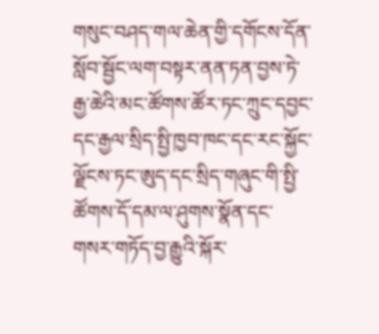གསུང་བཤད་གལ་ཆེན་གྱི་དགོངས་དོན་སློབ་སྦྱོང་ལག་བསྟར་ནན་ཏན་བྱས་ཏེ་རྒྱ་ཆེའི་མང་ཚོགས་ཚོར་ཏང་ཀྲུང་དབྱང་དང་རྒྱལ་སྲིད་སྤྱི་ཁྱབ་ཁང་དང་རང་སྐྱོང་ལྗོངས་ཏང་ཨུད་དང་སྲིད་གཞུང་གི་སྤྱི་ཚོགས་དོ་དམ་ལ་ཤུགས་སྣོན་དང་གསར་གཏོད་བྱ་རྒྱུའི་སྐོར་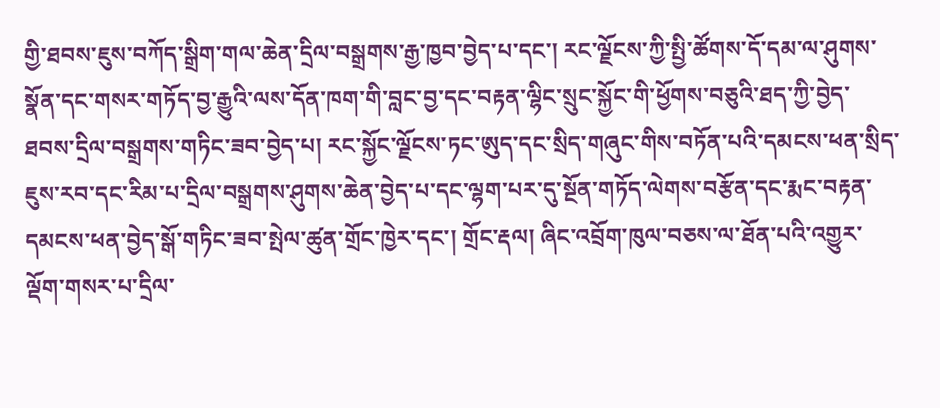གྱི་ཐབས་ཇུས་བཀོད་སྒྲིག་གལ་ཆེན་དྲིལ་བསྒྲགས་རྒྱ་ཁྱབ་བྱེད་པ་དང་། རང་ལྗོངས་ཀྱི་སྤྱི་ཚོགས་དོ་དམ་ལ་ཤུགས་སྣོན་དང་གསར་གཏོད་བྱ་རྒྱུའི་ལས་དོན་ཁག་གི་བླང་བྱ་དང་བརྟན་ལྷིང་སྲུང་སྐྱོང་གི་ཕྱོགས་བཅུའི་ཐད་ཀྱི་བྱེད་ཐབས་དྲིལ་བསྒྲགས་གཏིང་ཟབ་བྱེད་པ། རང་སྐྱོང་ལྗོངས་ཏང་ཨུད་དང་སྲིད་གཞུང་གིས་བཏོན་པའི་དམངས་ཕན་སྲིད་ཇུས་རབ་དང་རིམ་པ་དྲིལ་བསྒྲགས་ཤུགས་ཆེན་བྱེད་པ་དང་ལྷག་པར་དུ་སྔོན་གཏོད་ལེགས་བརྩོན་དང་རྨང་བརྟན་དམངས་ཕན་བྱེད་སྒོ་གཏིང་ཟབ་སྤེལ་ཚུན་གྲོང་ཁྱེར་དང་། གྲོང་རྡལ། ཞིང་འབྲོག་ཁུལ་བཅས་ལ་ཐོན་པའི་འགྱུར་ལྡོག་གསར་པ་དྲིལ་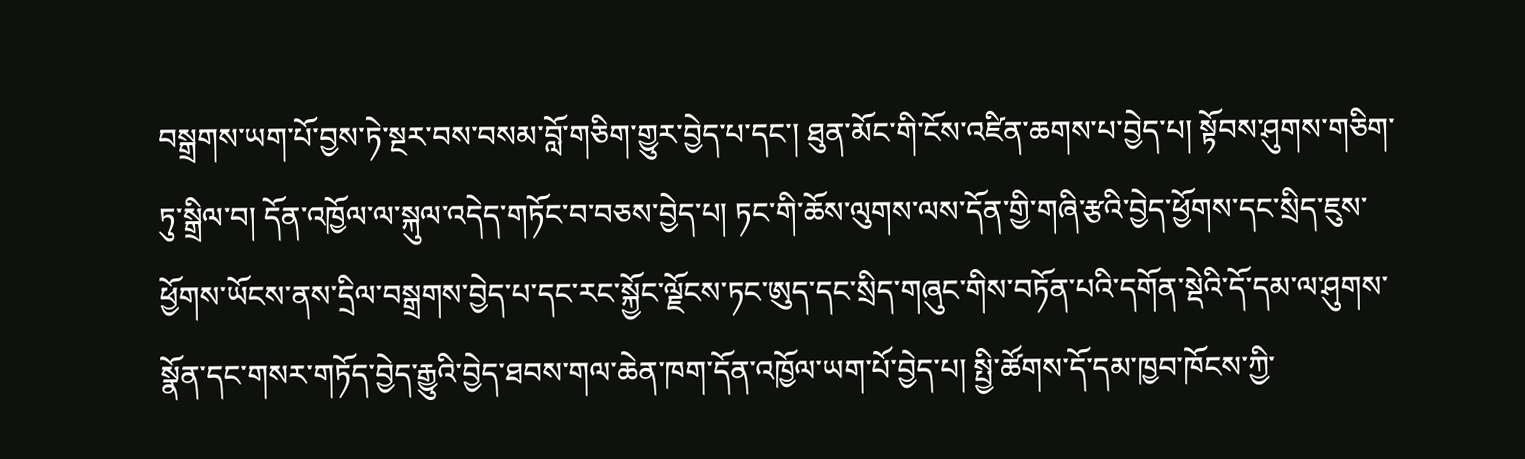བསྒྲགས་ཡག་པོ་བྱས་ཏེ་སྔར་བས་བསམ་བློ་གཅིག་གྱུར་བྱེད་པ་དང་། ཐུན་མོང་གི་ངོས་འཛིན་ཆགས་པ་བྱེད་པ། སྟོབས་ཤུགས་གཅིག་ཏུ་སྒྲིལ་བ། དོན་འཁྱོལ་ལ་སྐུལ་འདེད་གཏོང་བ་བཅས་བྱེད་པ། ཏང་གི་ཆོས་ལུགས་ལས་དོན་གྱི་གཞི་རྩའི་བྱེད་ཕྱོགས་དང་སྲིད་ཇུས་ཕྱོགས་ཡོངས་ནས་དྲིལ་བསྒྲགས་བྱེད་པ་དང་རང་སྐྱོང་ལྗོངས་ཏང་ཨུད་དང་སྲིད་གཞུང་གིས་བཏོན་པའི་དགོན་སྡེའི་དོ་དམ་ལ་ཤུགས་སྣོན་དང་གསར་གཏོད་བྱེད་རྒྱུའི་བྱེད་ཐབས་གལ་ཆེན་ཁག་དོན་འཁྱོལ་ཡག་པོ་བྱེད་པ། སྤྱི་ཚོགས་དོ་དམ་ཁྱབ་ཁོངས་ཀྱི་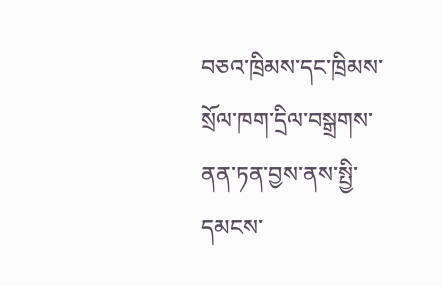བཅའ་ཁྲིམས་དང་ཁྲིམས་སྲོལ་ཁག་དྲིལ་བསྒྲགས་ནན་ཏན་བྱས་ནས་སྤྱི་དམངས་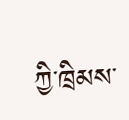ཀྱི་ཁྲིམས་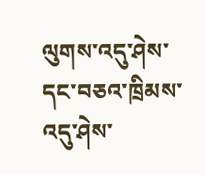ལུགས་འདུ་ཤེས་དང་བཅའ་ཁྲིམས་འདུ་ཤེས་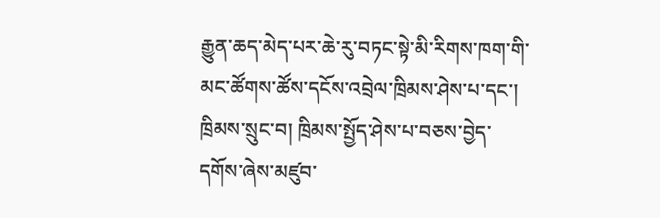རྒྱུན་ཆད་མེད་པར་ཆེ་རུ་བཏང་སྟེ་མི་རིགས་ཁག་གི་མང་ཚོགས་ཚོས་དངོས་འབྲེལ་ཁྲིམས་ཤེས་པ་དང་། ཁྲིམས་སྲུང་བ། ཁྲིམས་སྤྱོད་ཤེས་པ་བཅས་བྱེད་དགོས་ཞེས་མཛུབ་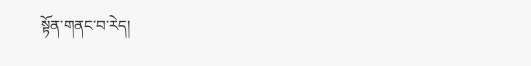སྟོན་གནང་བ་རེད།